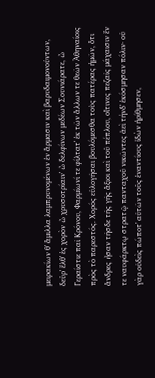μειρακίων θʼ ἅμιλλα λαμπρυνομένων ἐν ἅρμασιν καὶ βαρυδαιμονούντων, δεῦρʼ ἔλθʼ ἐς χορὸν ὦ χρυσοτρίαινʼ ὦ δελφίνων μεδέων Σουνιάρατε, ὦ Γεραίστιε παῖ Κρόνου, Φαρμίωνί τε φίλτατʼ ἐκ τῶν ἄλλων τε θεῶν Ἀθηναίοις πρὸς τὸ παρεστός. Χορός εὐλογῆσαι βουλόμεσθα τοὺς πατέρας ἡμῶν, ὅτι ἄνδρες ἦσαν τῆσδε τῆς γῆς ἄξιοι καὶ τοῦ πέπλου, οἵτινες πεζαῖς μάχαισιν ἔν τε ναυφάρκτῳ στρατῷ πανταχοῦ νικῶντες ἀεὶ τήνδʼ ἐκόσμησαν πόλιν· οὐ γὰρ οὐδεὶς πώποτʼ αὐτῶν τοῦς ἐναντίους ἰδὼν ἠρίθμησεν,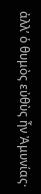ἀλλʼ ὁ θυμὸς εὐθὺς ἦν Ἀμυνίας·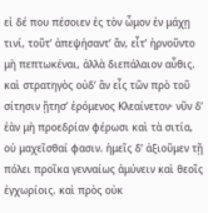εἰ δέ που πέσοιεν ἐς τὸν ὦμον ἐν μάχῃ τινί, τοῦτʼ ἀπεψήσαντʼ ἄν, εἶτʼ ἠρνοῦντο μὴ πεπτωκέναι, ἀλλὰ διεπάλαιον αὖθις. καὶ στρατηγὸς οὐδʼ ἂν εἷς τῶν πρὸ τοῦ σίτησιν ᾔτησʼ ἐρόμενος Κλεαίνετον· νῦν δʼ ἐὰν μὴ προεδρίαν φέρωσι καὶ τὰ σιτία, οὐ μαχεῖσθαί φασιν. ἡμεῖς δʼ ἀξιοῦμεν τῇ πόλει προῖκα γενναίως ἀμύνειν καὶ θεοῖς ἐγχωρίοις. καὶ πρὸς οὐκ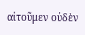αἰτοῦμεν οὐδὲν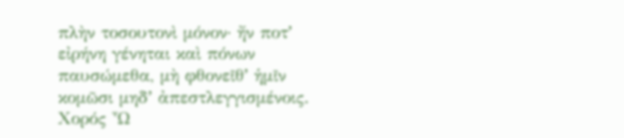πλὴν τοσουτονὶ μόνον· ἤν ποτʼ εἰρήνη γένηται καὶ πόνων παυσώμεθα, μὴ φθονεῖθʼ ἡμῖν κομῶσι μηδʼ ἀπεστλεγγισμένοις. Χορός Ὦ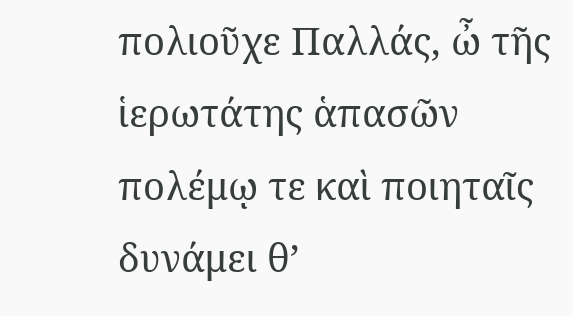πολιοῦχε Παλλάς, ὦ τῆς ἱερωτάτης ἁπασῶν πολέμῳ τε καὶ ποιηταῖς δυνάμει θʼ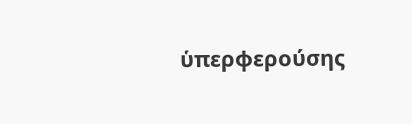ὑπερφερούσης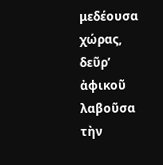μεδέουσα χώρας, δεῦρʼ ἀφικοῦ λαβοῦσα τὴν